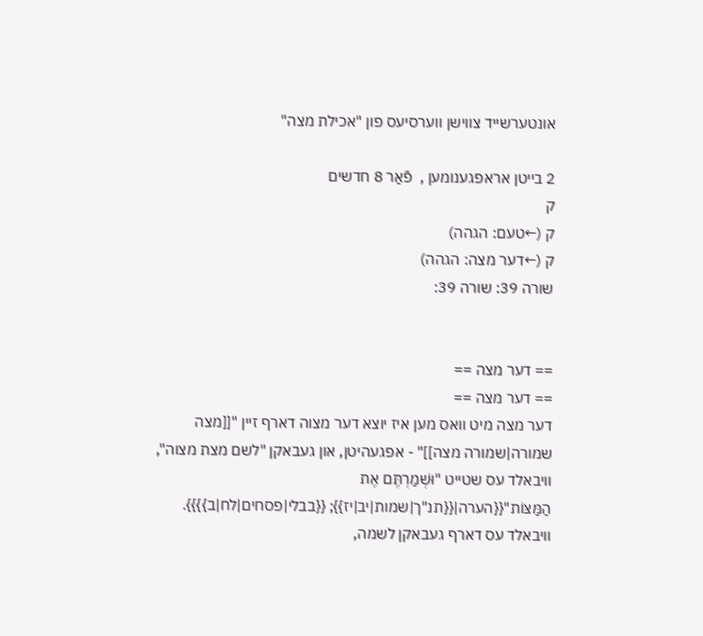אונטערשייד צווישן ווערסיעס פון "אכילת מצה"

2 בייטן אראפגענומען ,  פֿאַר 8 חדשים
ק
ק (←טעם: הגהה)
ק (←דער מצה: הגהה)
שורה 39: שורה 39:


== דער מצה ==
== דער מצה ==
דער מצה מיט וואס מען איז יוצא דער מצוה דארף זיין "[[מצה שמורה|שמורה מצה]]" - אפגעהיטן, און געבאקן "לשם מצת מצוה", וויבאלד עס שטייט "וּשְׁמַרְתֶּם אֶת הַמַּצּוֹת"{{הערה|{{תנ"ך|שמות|יב|יז}}; {{בבלי|פסחים|לח|ב}}}}. וויבאלד עס דארף געבאקן לשמה,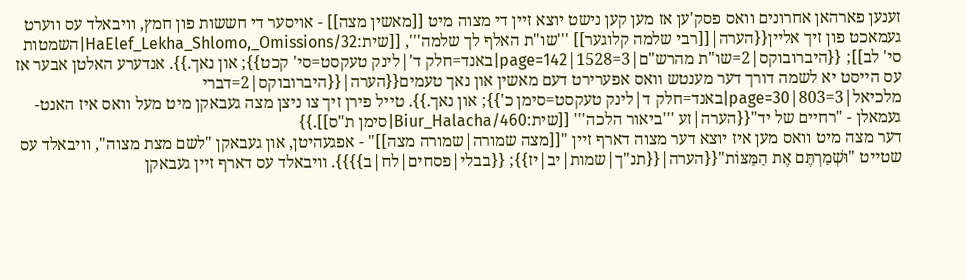זענען פארהאן אחרונים וואס פסק'ען אז מען קען נישט יוצא זיין די מצוה מיט [[מאשין מצה]] - אויסער די חששות פון חמץ, וויבאלד עס ווערט געמאכט פון זיך אליין{{הערה|[[רבי שלמה קלוגער]] '''שו"ת האלף לך שלמה''', [[שית:HaElef_Lekha_Shlomo,_Omissions/32|השמטות סי' לב]]; {{היברובוקס|2=שו"ת מהרש"ם|3=1528|page=142|באנד=חלק ד'|לינק טעקסט=סי' קכט}}; און נאך.}}. אנדערע האלטן אבער אז עס הייסט יא לשמה דורך דער מענטש וואס אפערירט דעם מאשין און נאך טעמים{{הערה|{{היברובוקס|2=דברי מלכיאל|3=803|page=30|באנד=חלק ד|לינק טעקסט=סימן כ'}}; און נאך.}}. טייל פירן זיך צו ניצן מצה געבאקן מיט מעל וואס איז האנט-געמאלן - "רחיים של יד"{{הערה|זע '''ביאור הלכה''' [[שית:Biur_Halacha/460|סימן ת"ס]].}}
דער מצה מיט וואס מען איז יוצא דער מצוה דארף זיין "[[מצה שמורה|שמורה מצה]]" - אפגעהיטן, און געבאקן "לשם מצת מצוה", וויבאלד עס שטייט "וּשְׁמַרְתֶּם אֶת הַמַּצּוֹת"{{הערה|{{תנ"ך|שמות|יב|יז}}; {{בבלי|פסחים|לח|ב}}}}. וויבאלד עס דארף זיין געבאקן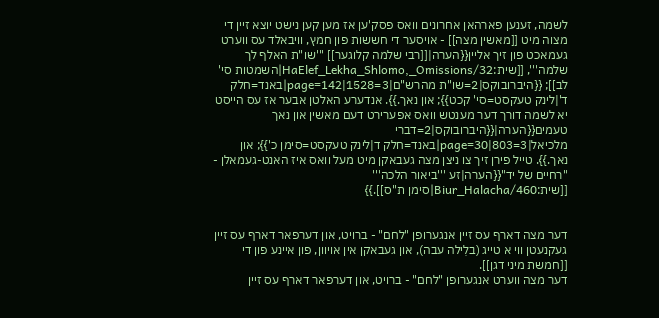לשמה, זענען פארהאן אחרונים וואס פסק'ען אז מען קען נישט יוצא זיין די מצוה מיט [[מאשין מצה]] - אויסער די חששות פון חמץ, וויבאלד עס ווערט געמאכט פון זיך אליין{{הערה|[[רבי שלמה קלוגער]] '''שו"ת האלף לך שלמה''', [[שית:HaElef_Lekha_Shlomo,_Omissions/32|השמטות סי' לב]]; {{היברובוקס|2=שו"ת מהרש"ם|3=1528|page=142|באנד=חלק ד'|לינק טעקסט=סי' קכט}}; און נאך.}}. אנדערע האלטן אבער אז עס הייסט יא לשמה דורך דער מענטש וואס אפערירט דעם מאשין און נאך טעמים{{הערה|{{היברובוקס|2=דברי מלכיאל|3=803|page=30|באנד=חלק ד|לינק טעקסט=סימן כ'}}; און נאך.}}. טייל פירן זיך צו ניצן מצה געבאקן מיט מעל וואס איז האנט-געמאלן - "רחיים של יד"{{הערה|זע '''ביאור הלכה''' [[שית:Biur_Halacha/460|סימן ת"ס]].}}


דער מצה דארף עס זיין אנגערופן "לחם" - ברויט, און דערפאר דארף עס זיין געקנעטן ווי א טייג (בלִילה עבה), און געבאקן אין אויוון, פון איינע פון די [[חמשת מיני דגן]].
דער מצה ווערט אנגערופן "לחם" - ברויט, און דערפאר דארף עס זיין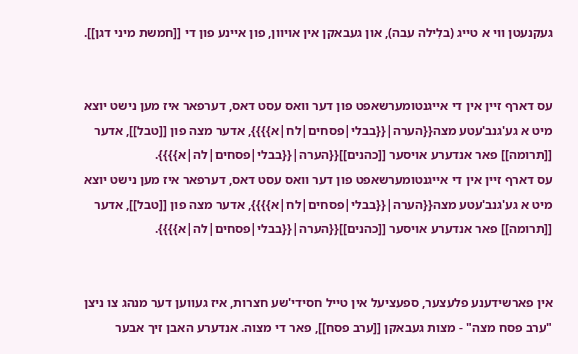געקנעטן ווי א טייג (בלִילה עבה), און געבאקן אין אויוון, פון איינע פון די [[חמשת מיני דגן]].


עס דארף זיין אין די אייגנטומערשאפט פון דער וואס עסט דאס, דערפאר איז מען נישט יוצא מיט א גע'גנב'עטע מצה{{הערה|{{בבלי|פסחים|לח|א}}}}, אדער מצה פון [[טבל]], אדער [[תרומה]] פאר אנדערע אויסער [[כהנים]]{{הערה|{{בבלי|פסחים|לה|א}}}}.
עס דארף זיין אין די אייגנטומערשאפט פון דער וואס עסט דאס, דערפאר איז מען נישט יוצא מיט א גע'גנב'עטע מצה{{הערה|{{בבלי|פסחים|לח|א}}}}, אדער מצה פון [[טבל]], אדער [[תרומה]] פאר אנדערע אויסער [[כהנים]]{{הערה|{{בבלי|פסחים|לה|א}}}}.


אין פארשידענע פלעצער, ספעציעל אין טייל חסידי'שע חצרות, איז געווען דער מנהג צו ניצן "ערב פסח מצה" - מצות געבאקן [[ערב פסח]], פאר די מצוה. אנדערע האבן זיך אבער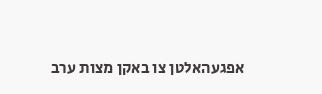אפגעהאלטן צו באקן מצות ערב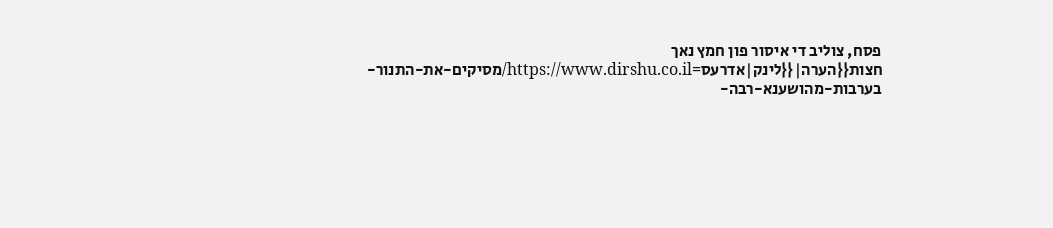פסח, צוליב די איסור פון חמץ נאך חצות{{הערה|{{לינק|אדרעס=https://www.dirshu.co.il/מסיקים-את-התנור-בערבות-מהושענא-רבה-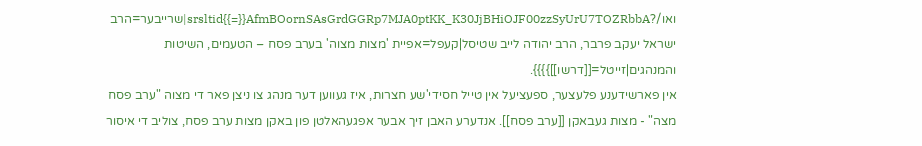ואו/?srsltid{{=}}AfmBOornSAsGrdGGRp7MJA0ptKK_K30JjBHiOJF00zzSyUrU7TOZRbbA|שרייבער=הרב ישראל יעקב פרבר, הרב יהודה לייב שטיסל|קעפל=אפיית 'מצות מצוה' בערב פסח – הטעמים, השיטות והמנהגים|זייטל=[[דרשו]]}}}}.
אין פארשידענע פלעצער, ספעציעל אין טייל חסידי'שע חצרות, איז געווען דער מנהג צו ניצן פאר די מצוה "ערב פסח מצה" - מצות געבאקן [[ערב פסח]]. אנדערע האבן זיך אבער אפגעהאלטן פון באקן מצות ערב פסח, צוליב די איסור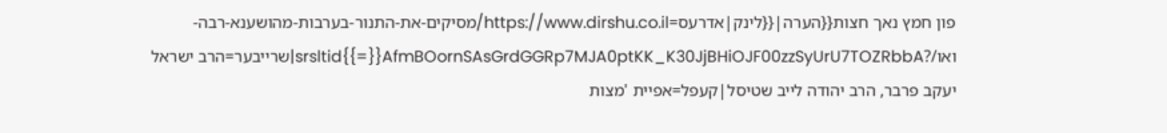פון חמץ נאך חצות{{הערה|{{לינק|אדרעס=https://www.dirshu.co.il/מסיקים-את-התנור-בערבות-מהושענא-רבה-ואו/?srsltid{{=}}AfmBOornSAsGrdGGRp7MJA0ptKK_K30JjBHiOJF00zzSyUrU7TOZRbbA|שרייבער=הרב ישראל יעקב פרבר, הרב יהודה לייב שטיסל|קעפל=אפיית 'מצות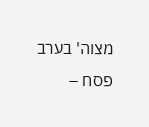מצוה' בערב פסח –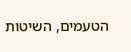הטעמים, השיטות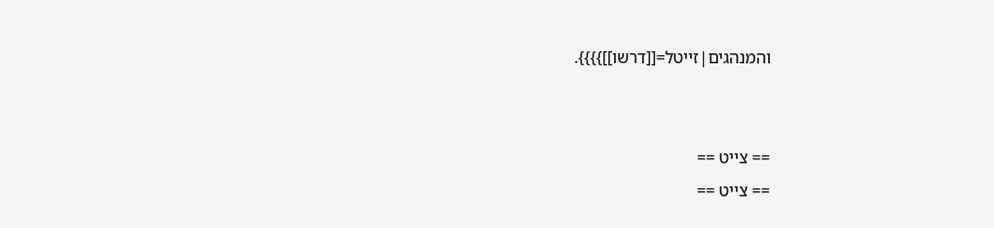והמנהגים|זייטל=[[דרשו]]}}}}.


== צייט ==
== צייט ==